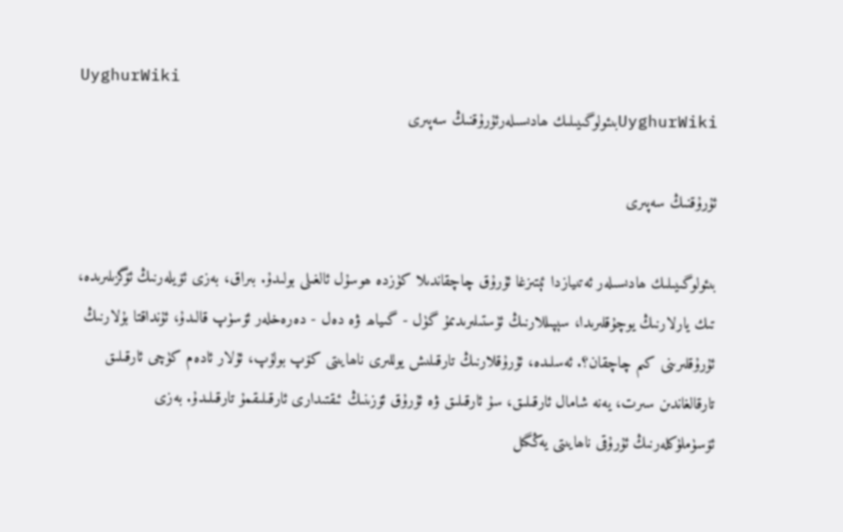UyghurWiki
UyghurWikiبىئولوگىيىلىك ھادىسىلەرئۇرۇقنىڭ سەپىرى

ئۇرۇقنىڭ سەپىرى

بىئولوگىيىلىك ھادىسىلەر ئەتىيازدا ئېتىزغا ئۇرۇق چاچقاندىلا كۈزدە ھوسۇل ئالغىلى بولىدۇ. بىراق، بەزى ئۆيلەرنىڭ ئۆگزىلىرىدە، تىك يارلارنىڭ يوچۇقلىرىدا، سېپىللارنىڭ ئۈستىلىرىدىمۇ گۈل - گىياھ ۋە دەل - دەرەخلەر ئۆسۈپ قالىدۇ، ئۇنداقتا بۇلارنىڭ ئۇرۇقلىرىنى كىم چاچقان؟. ئەسلىدە، ئۇرۇقلارنىڭ تارقىلىش يوللىرى ناھايىتى كۆپ بولۇپ، ئۇلار ئادەم كۈچى ئارقىلىق تارقالغاندىن سىرت، يەنە شامال ئارقىلىق، سۇ ئارقىلىق ۋە ئۇرۇق ئۆزىنىڭ ئىقتىدارى ئارقىلىقمۇ تارقىلىدۇ. بەزى ئۆسۈملۈكلەرنىڭ ئۇرۇقى ناھايىتى يەڭگىل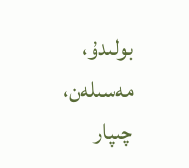بولىدۇ، مەسىلەن، چىپار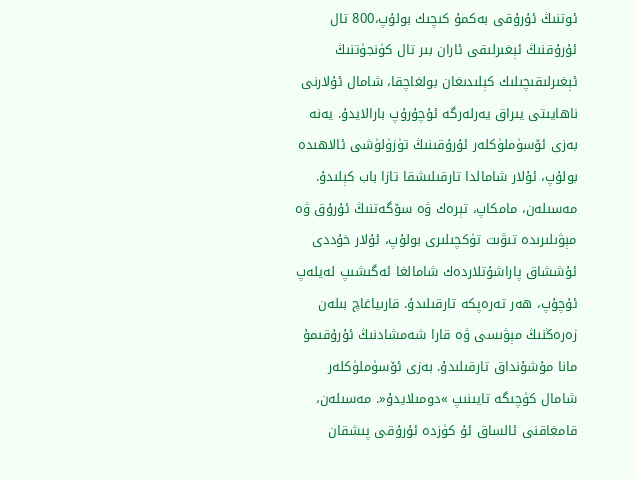ئوتنىڭ ئۇرۇقى بەكمۇ كىچىك بولۇپ،800 تال ئۇرۇقنىڭ ئېغىرلىقى ئاران بىر تال كۈنجۈتنىڭ ئېغىرلىقىچىلىك كېلىدىغان بولغاچقا، شامال ئۇلارنى ناھايىتى يىراق يەرلەرگە ئۇچۇرۇپ بارالايدۇ. يەنە بەزى ئۆسۈملۈكلەر ئۇرۇقىنىڭ تۈزۈلۈشى ئالاھىدە بولۇپ، ئۇلار شامالدا تارقىلىشقا تازا باب كېلىدۇ. مەسىلەن، مامكاپ، تېرەك ۋە سۆگەتنىڭ ئۇرۇق ۋە مېۋىلىرىدە تىۋىت تۈكچىلىرى بولۇپ، ئۇلار خۇددى ئۇششاق پاراشۇتلاردەك شامالغا ئەگىشىپ لەيلەپ ئۇچۇپ، ھەر تەرەپكە تارقىلىدۇ. قارىياغاچ بىلەن زەرەڭنىڭ مېۋىسى ۋە قارا شەمشادنىڭ ئۇرۇقىمۇ مانا مۇشۇنداق تارقىلىدۇ. بەزى ئۆسۈملۈكلەر شامال كۈچىگە تايىنىپ »دومىلايدۇ«. مەسىلەن، قامغاقنى ئالساق ئۇ كۈزدە ئۇرۇقى پىشقان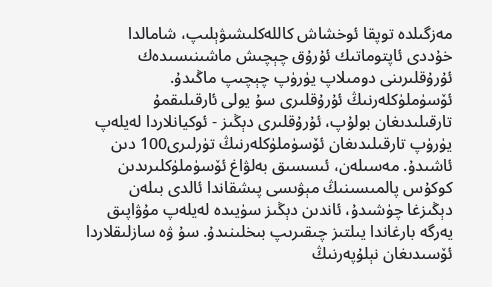مەزگىلدە توپقا ئوخشاش كاللەكلىشىۋېلىپ، شامالدا خۇددى ئاپتوماتىك ئۇرۇق چېچىش ماشىنىسىدەك ئۇرۇقلىرىنى دومىلاپ يۈرۈپ چېچىپ ماڭىدۇ. ئۆسۈملۈكلەرنىڭ ئۇرۇقلىرى سۇ يولى ئارقىلىقمۇ تارقىلىدىغان بولۇپ، ئۇرۇقلىرى دېڭىز - ئوكيانلاردا لەيلەپ يۈرۈپ تارقىلىدىغان ئۆسۈملۈكلەرنىڭ تۈرلىرى100 دىن ئاشىدۇ. مەسىلەن، ئىسسىق بەلۋاغ ئۆسۈملۈكلىرىدىن كوكۇس پالمىسىنىڭ مېۋىسى پىشقاندا ئالدى بىلەن دېڭىزغا چۈشىدۇ، ئاندىن دېڭىز سۈيىدە لەيلەپ مۇۋاپىق يەرگە بارغاندا يىلتىز چىقىرىپ بىخلىنىدۇ. سۇ ۋە سازلىقلاردا ئۆسىدىغان نېلۇپەرنىڭ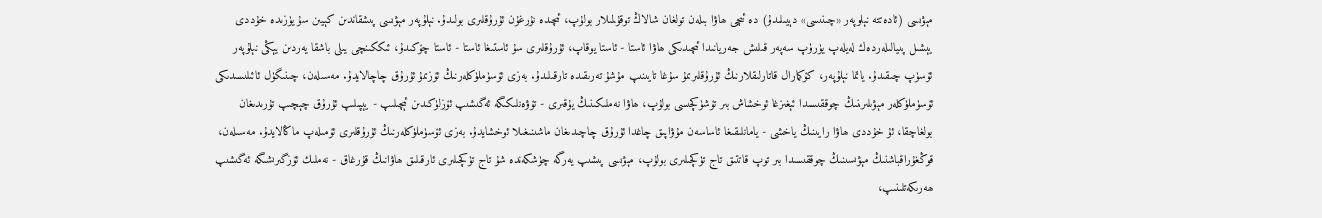مېۋىسى (ئادەتتە نېلوپەر «چىنىسى» دېيىلىدۇ) دە ئىچى ھاۋا بىلەن تولغان شالاڭ توقۇلمىلار بولۇپ، ئىچىدە نۇرغۇن ئۇرۇقلىرى بولىدۇ. نېلۇپەر مېۋىسى پىشقاندىن كېيىن سۇ يۈزىدە خۇددى يېشىل پىيالىلەردەك لەيلەپ يۈرۈپ سەپەر قىلىش جەريانىدا ئىچىدىكى ھاۋا ئاستا - ئاستا يوقاپ، ئۇرۇقلىرى سۇ ئاستىغا ئاستا - ئاستا چۆكىدۇ، ئىككىنچى يىلى باشقا يەردىن يېڭى نېلۇپەر ئۆسۈپ چىقىدۇ. ياتما نېلۇپەر، كۆكمارال قاتارلىقلارنىڭ ئۇرۇقلىرىمۇ سۇغا تايىنىپ مۇشۇ تەرىقىدە تارقىلىدۇ. بەزى ئۆسۈملۈكلەرنىڭ ئۆزىمۇ ئۇرۇق چاچالايدۇ. مەسىلەن، چىنىگۈل ئائىلىسىدىكى ئۆسۈملۈكلەر مېۋىلىرىنىڭ چوققىسىدا ئېغىزغا ئوخشاش بىر تۆشۈكچىسى بولۇپ، ھاۋا نەملىكىنىڭ يۇقىرى - تۆۋەنلىكىگە ئەگىشىپ ئۆزلۈكىدىن ئېچىلىپ - يېپىلىپ ئۇرۇق چېچىپ تۇرىدىغان بولغاچقا، ئۇ خۇددى ھاۋا رايىنىڭ ياخشى - يامانلىقىغا ئاساسەن مۇۋاپىق چاغدا ئۇرۇق چاچىدىغان ماشىنىغىلا ئوخشايدۇ. بەزى ئۆسۈملۈكلەرنىڭ ئۇرۇقلىرى ئۆمىلەپ ماڭالايدۇ. مەسىلەن، قوڭغۇراقباشنىڭ مېۋىسىنىڭ چوققىسىدا بىر توپ قاتتىق تاج تۈكچىلىرى بولۇپ، مېۋىسى پىشىپ يەرگە چۈشكەندە شۇ تاج تۈكچىلىرى ئارقىلىق ھاۋانىڭ قۇرغاق - نەملىك ئۆزگىرىشىگە ئەگىشىپ ھەرىكەتلىنىپ،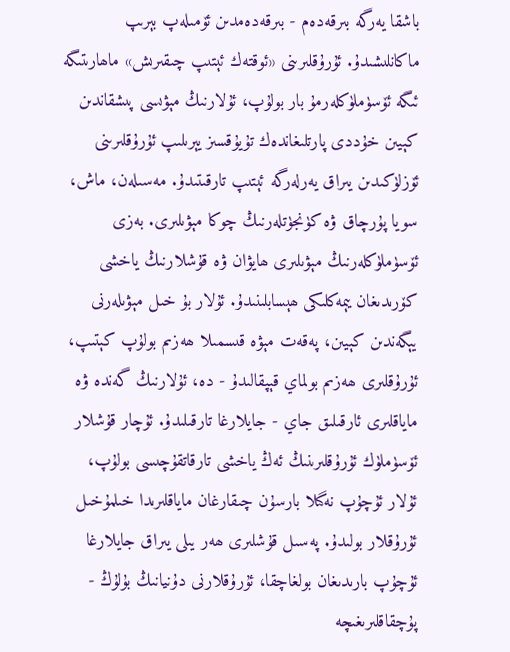باشقا يەرگە بىرقەدەم - بىرقەدەمدىن ئۆمىلەپ بېرىپ ماكانلىشىدۇ. ئۇرۇقلىرىنى «ئوقتەك ئېتىپ چىقىرىش» ماھارىتىگە ئىگە ئۆسۈملۈكلەرمۇ بار بولۇپ، ئۇلارنىڭ مېۋىسى پىشقاندىن كېيىن خۇددى پارتلىغاندەك تۇيۇقسىز يېرىلىپ ئۇرۇقلىرىنى ئۆزلۈكىدىن يىراق يەرلەرگە ئېتىپ تارقىتىدۇ. مەسىلەن، ماش، سويا پۇرچاق ۋە كۈنجۈتلەرنىڭ چوكا مېۋىلىرى. بەزى ئۆسۈملۈكلەرنىڭ مېۋىلىرى ھايۋان ۋە قۇشلارنىڭ ياخشى كۆرىدىغان يېمەكلىكى ھېسابلىنىدۇ. ئۇلار بۇ خىل مېۋىلەرنى يېگەندىن كېيىن، پەقەت مېۋە قىسمىلا ھەزىم بولۇپ كېتىپ، ئۇرۇقلىرى ھەزىم بولماي قېپقالىدۇ - دە، ئۇلارنىڭ گەندە ۋە ماياقلىرى ئارقىلىق جاي - جايلارغا تارقىلىدۇ. ئۇچار قۇشلار ئۆسۈملۈك ئۇرۇقلىرىنىڭ ئەڭ ياخشى تارقاتقۇچىسى بولۇپ، ئۇلار ئۇچۇپ نەگىلا بارسۇن چىقارغان ماياقلىرىدا خىلمۇخىل ئۇرۇقلار بولىدۇ. پەسىل قۇشلىرى ھەر يىلى يىراق جايلارغا ئۇچۇپ بارىدىغان بولغاچقا، ئۇرۇقلارنى دۇنيانىڭ بۇلۇڭ - پۇچقاقلىرىغىچە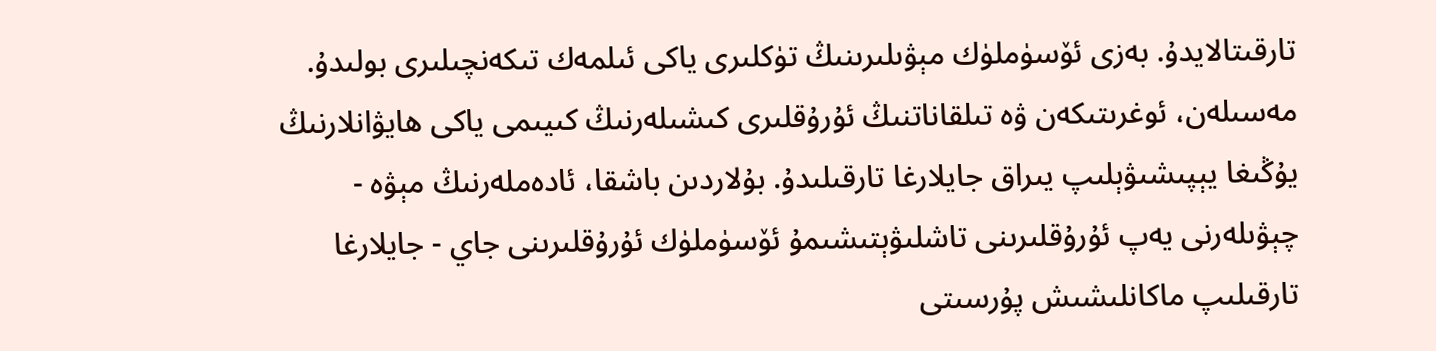تارقىتالايدۇ. بەزى ئۆسۈملۈك مېۋىلىرىنىڭ تۈكلىرى ياكى ئىلمەك تىكەنچىلىرى بولىدۇ. مەسىلەن، ئوغرىتىكەن ۋە تىلقاناتنىڭ ئۇرۇقلىرى كىشىلەرنىڭ كىيىمى ياكى ھايۋانلارنىڭ يۇڭىغا يېپىشىۋېلىپ يىراق جايلارغا تارقىلىدۇ. بۇلاردىن باشقا، ئادەملەرنىڭ مېۋە - چېۋىلەرنى يەپ ئۇرۇقلىرىنى تاشلىۋېتىشىمۇ ئۆسۈملۈك ئۇرۇقلىرىنى جاي - جايلارغا تارقىلىپ ماكانلىشىش پۇرسىتى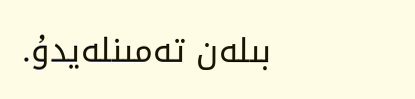بىلەن تەمىنلەيدۇ.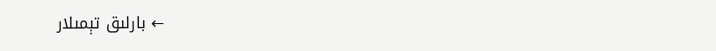← بارلىق تېمىلار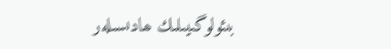بىئولوگىيىلىك ھادىسىلەر